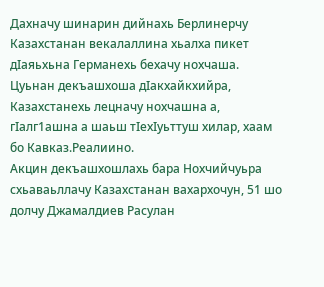Дахначу шинарин дийнахь Берлинерчу Казахстанан векалаллина хьалха пикет дIаяьхьна Германехь бехачу нохчаша. Цуьнан декъашхоша дIакхайкхийра, Казахстанехь лецначу нохчашна а, гIалг1ашна а шаьш тIехIуьттуш хилар, хаам бо Кавказ.Реалиино.
Акцин декъашхошлахь бара Нохчийчуьра схьаваьллачу Казахстанан вахархочун, 51 шо долчу Джамалдиев Расулан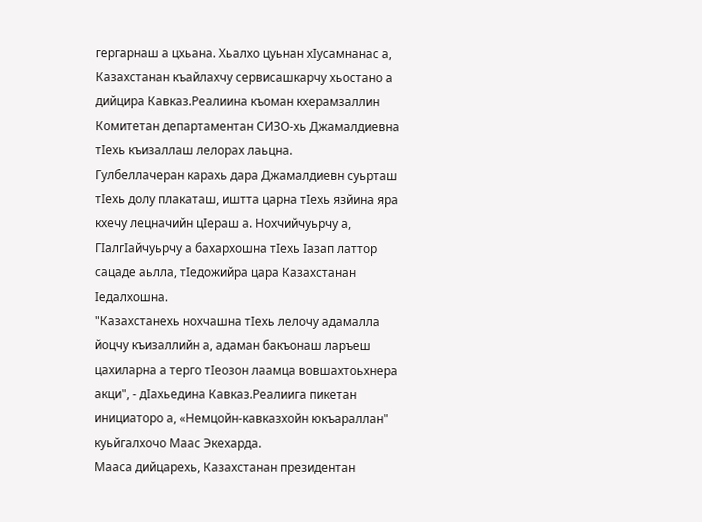гергарнаш а цхьана. Хьалхо цуьнан хIусамнанас а, Казахстанан къайлахчу сервисашкарчу хьостано а дийцира Кавказ.Реалиина къоман кхерамзаллин Комитетан департаментан СИЗО-хь Джамалдиевна тIехь къизаллаш лелорах лаьцна.
Гулбеллачеран карахь дара Джамалдиевн суьрташ тIехь долу плакаташ, иштта царна тIехь язйина яра кхечу лецначийн цIераш а. Нохчийчуьрчу а, ГIалгIайчуьрчу а бахархошна тIехь Iазап латтор сацаде аьлла, тIедожийра цара Казахстанан Iедалхошна.
"Казахстанехь нохчашна тIехь лелочу адамалла йоцчу къизаллийн а, адаман бакъонаш ларъеш цахиларна а терго тIеозон лаамца вовшахтоьхнера акци", - дIахьедина Кавказ.Реалиига пикетан инициаторо а, «Немцойн-кавказхойн юкъараллан" куьйгалхочо Маас Экехарда.
Мааса дийцарехь, Казахстанан президентан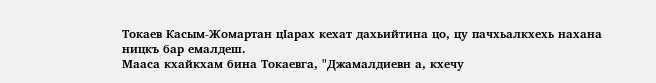Токаев Касым-Жомартан цIарах кехат дахьийтина цо, цу пачхьалкхехь нахана ницкъ бар емалдеш.
Мааса кхайкхам бина Токаевга, "Джамалдиевн а, кхечу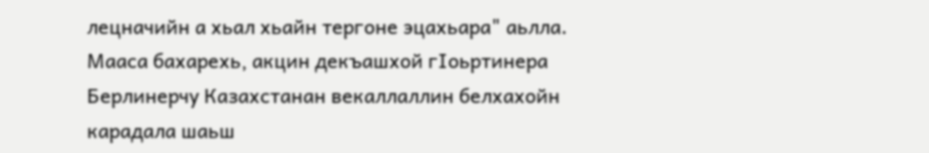лецначийн а хьал хьайн тергоне эцахьара" аьлла. Мааса бахарехь, акцин декъашхой гIоьртинера Берлинерчу Казахстанан векаллаллин белхахойн карадала шаьш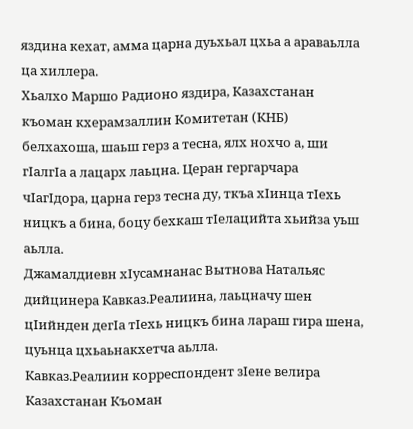яздина кехат, амма царна дуьхьал цхьа а араваьлла ца хиллера.
Хьалхо Маршо Радионо яздира, Казахстанан къоман кхерамзаллин Комитетан (КНБ) белхахоша, шаьш герз а тесна, ялх нохчо а, ши гIалгIа а лацарх лаьцна. Церан гергарчара чIагIдора, царна герз тесна ду, ткъа хIинца тIехь ницкъ а бина, боцу бехкаш тIелацийта хьийза уьш аьлла.
Джамалдиевн хIусамнанас Вытнова Натальяс дийцинера Кавказ.Реалиина, лаьцначу шен цIийнден дегIа тIехь ницкъ бина лараш гира шена, цуьнца цхьаьнакхетча аьлла.
Кавказ.Реалиин корреспондент зIене велира Казахстанан Къоман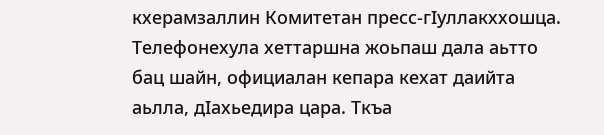кхерамзаллин Комитетан пресс-гIуллакххошца. Телефонехула хеттаршна жоьпаш дала аьтто бац шайн, официалан кепара кехат даийта аьлла, дIахьедира цара. Ткъа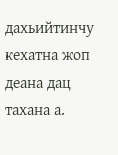дахьийтинчу кехатна жоп деана дац тахана а.